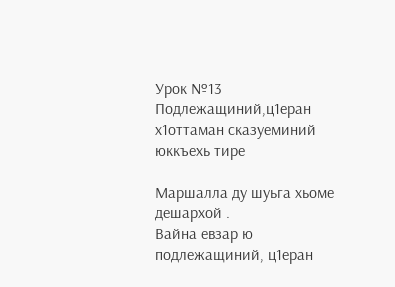Урок №13 Подлежащиний,ц1еран х1оттаман сказуеминий юккъехь тире

Маршалла ду шуьга хьоме дешархой .
Вайна евзар ю  подлежащиний, ц1еран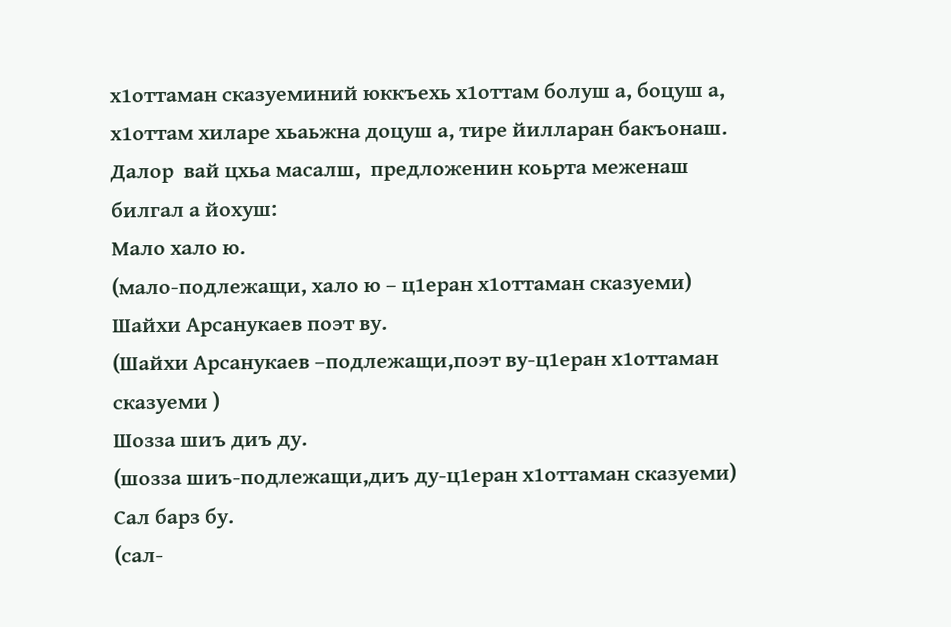х1оттаман сказуеминий юккъехь х1оттам болуш а, боцуш а, х1оттам хиларе хьаьжна доцуш а, тире йилларан бакъонаш.
Далор  вай цхьа масалш,  предложенин коьрта меженаш билгал а йохуш:
Мало хало ю.
(мало-подлежащи, хало ю – ц1еран х1оттаман сказуеми)
Шайхи Арсанукаев поэт ву.
(Шайхи Арсанукаев –подлежащи,поэт ву-ц1еран х1оттаман сказуеми )
Шозза шиъ диъ ду.
(шозза шиъ-подлежащи,диъ ду-ц1еран х1оттаман сказуеми)
Сал барз бу.
(сал-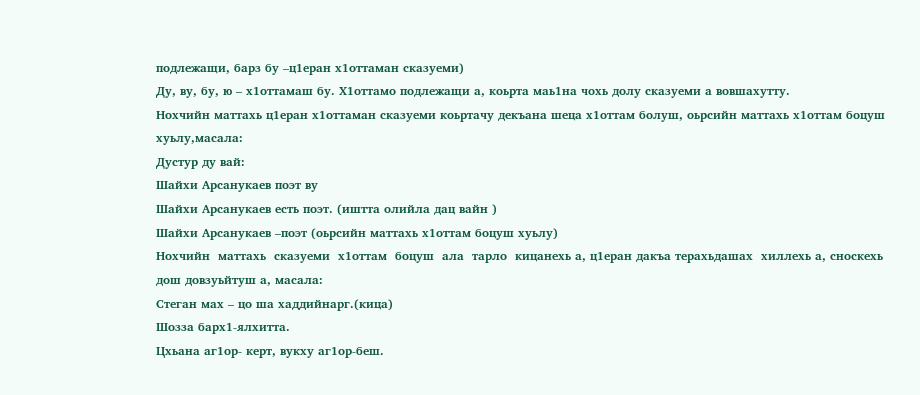подлежащи, барз бу –ц1еран х1оттаман сказуеми)
Ду, ву, бу, ю – х1оттамаш бу. Х1оттамо подлежащи а, коьрта маь1на чохь долу сказуеми а вовшахутту.
Нохчийн маттахь ц1еран х1оттаман сказуеми коьртачу декъана шеца х1оттам болуш, оьрсийн маттахь х1оттам боцуш хуьлу,масала:
Дустур ду вай:
Шайхи Арсанукаев поэт ву
Шайхи Арсанукаев есть поэт. (иштта олийла дац вайн )
Шайхи Арсанукаев –поэт (оьрсийн маттахь х1оттам боцуш хуьлу)
Нохчийн  маттахь  сказуеми  х1оттам  боцуш  ала  тарло  кицанехь а, ц1еран дакъа терахьдашах  хиллехь а, сноскехь дош довзуьйтуш а, масала:
Стеган мах – цо ша хаддийнарг.(кица)
Шозза барх1-ялхитта.
Цхьана аг1ор- керт, вукху аг1ор-беш.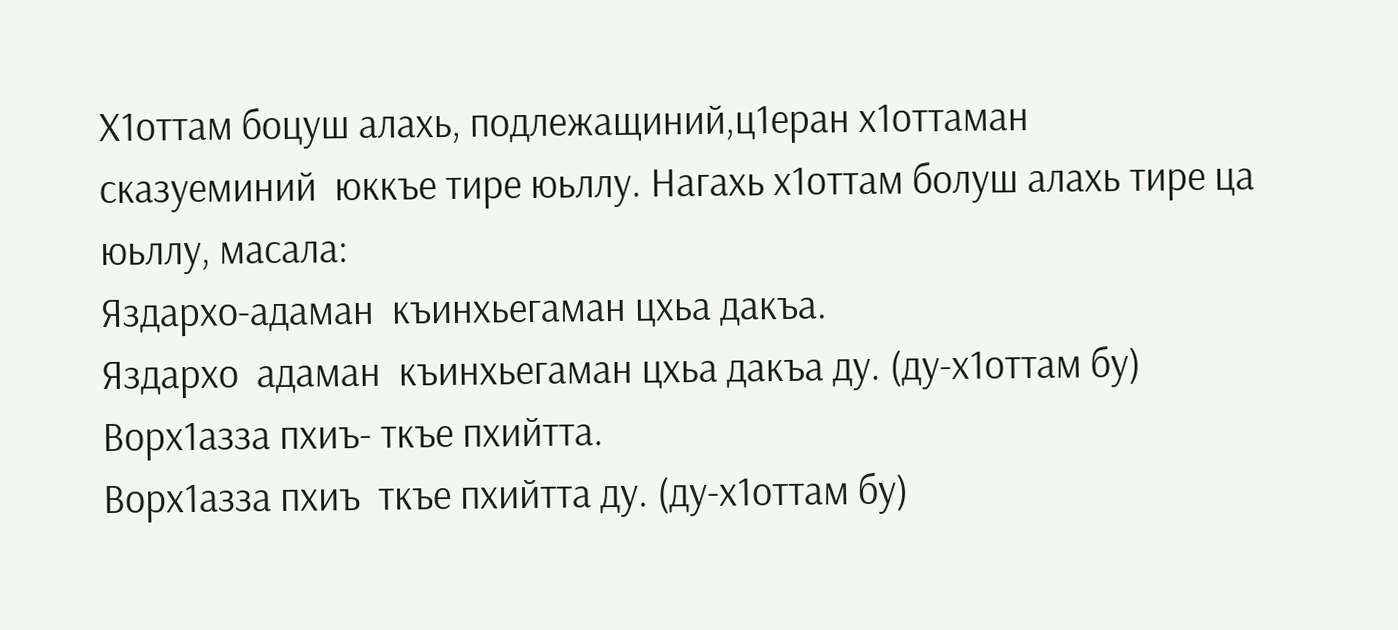Х1оттам боцуш алахь, подлежащиний,ц1еран х1оттаман  сказуеминий  юккъе тире юьллу. Нагахь х1оттам болуш алахь тире ца юьллу, масала:
Яздархо-адаман  къинхьегаман цхьа дакъа.
Яздархо  адаман  къинхьегаман цхьа дакъа ду. (ду-х1оттам бу)
Ворх1азза пхиъ- ткъе пхийтта.
Ворх1азза пхиъ  ткъе пхийтта ду. (ду-х1оттам бу)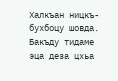Халкъан ницкъ-бухбоцу шовда.
Бакъду тидаме эца деза цхьа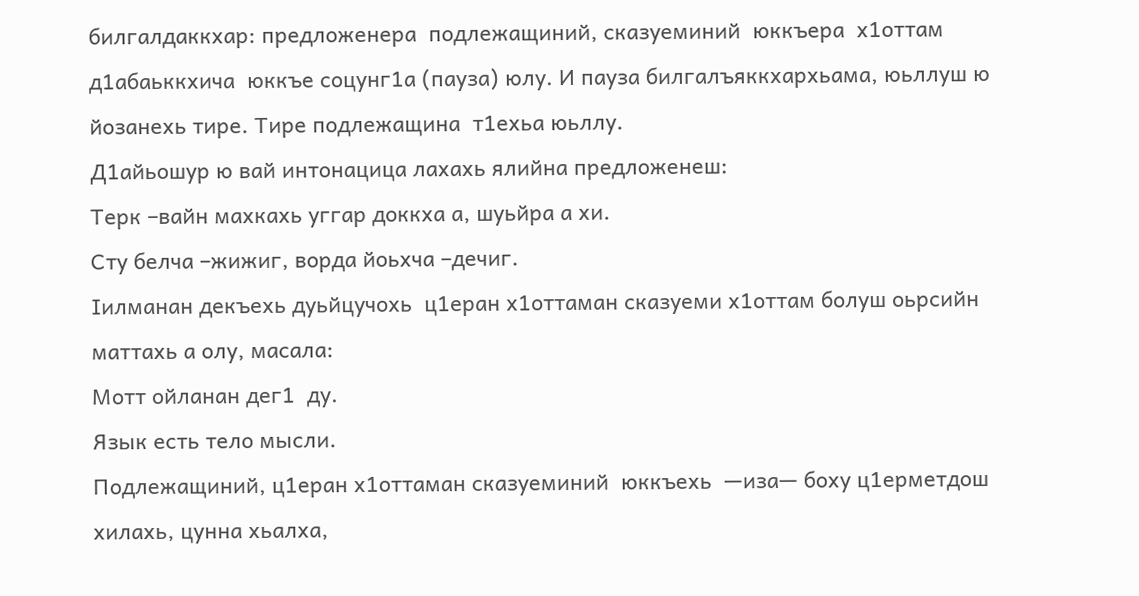билгалдаккхар: предложенера  подлежащиний, сказуеминий  юккъера  х1оттам  д1абаьккхича  юккъе соцунг1а (пауза) юлу. И пауза билгалъяккхархьама, юьллуш ю йозанехь тире. Тире подлежащина  т1ехьа юьллу.
Д1айьошур ю вай интонацица лахахь ялийна предложенеш:
Терк –вайн махкахь уггар доккха а, шуьйра а хи.
Сту белча –жижиг, ворда йоьхча –дечиг.
Iилманан декъехь дуьйцучохь  ц1еран х1оттаман сказуеми х1оттам болуш оьрсийн маттахь а олу, масала:
Мотт ойланан дег1  ду.
Язык есть тело мысли.
Подлежащиний, ц1еран х1оттаман сказуеминий  юккъехь  —иза— боху ц1ерметдош хилахь, цунна хьалха,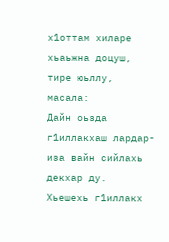х1оттам хиларе хьаьжна доцуш, тире юьллу, масала:
Дайн оьзда г1иллакхаш лардар-иза вайн сийлахь декхар ду.
Хьешехь г1иллакх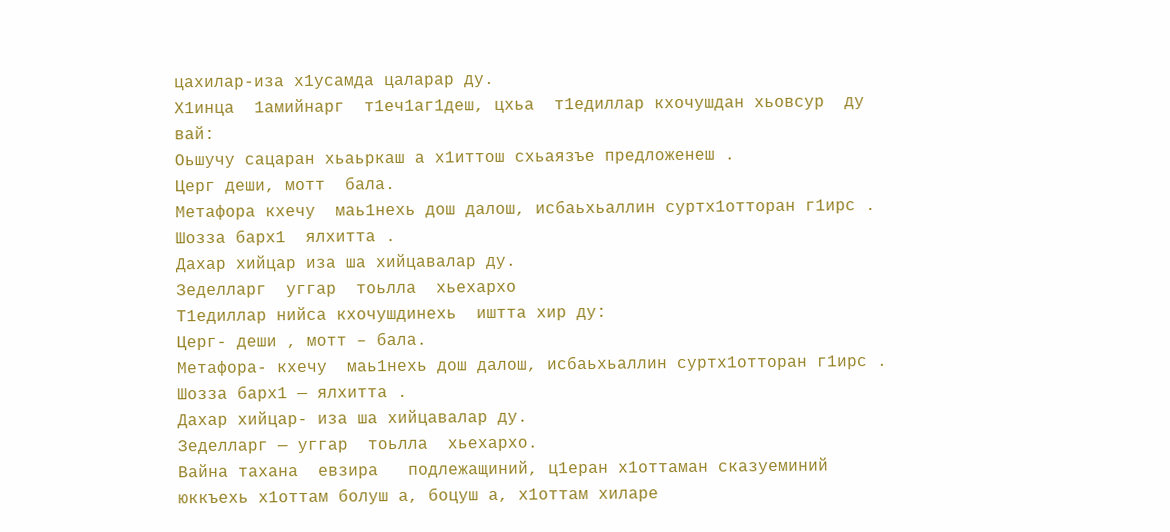цахилар-иза х1усамда цаларар ду.
Х1инца  1амийнарг  т1еч1аг1деш, цхьа  т1едиллар кхочушдан хьовсур  ду  вай:
Оьшучу сацаран хьаьркаш а х1иттош схьаязъе предложенеш .
Церг деши, мотт  бала.
Метафора кхечу  маь1нехь дош далош, исбаьхьаллин суртх1отторан г1ирс .
Шозза барх1  ялхитта .
Дахар хийцар иза ша хийцавалар ду.
Зеделларг  уггар  тоьлла  хьехархо
Т1едиллар нийса кхочушдинехь  иштта хир ду:
Церг- деши , мотт – бала.
Метафора- кхечу  маь1нехь дош далош, исбаьхьаллин суртх1отторан г1ирс .
Шозза барх1 — ялхитта .
Дахар хийцар- иза ша хийцавалар ду.
Зеделларг — уггар  тоьлла  хьехархо.
Вайна тахана  евзира   подлежащиний, ц1еран х1оттаман сказуеминий юккъехь х1оттам болуш а, боцуш а, х1оттам хиларе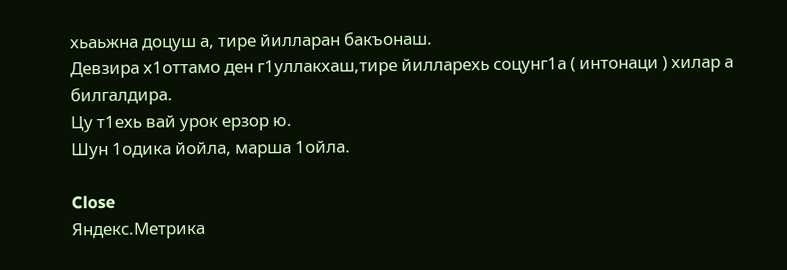хьаьжна доцуш а, тире йилларан бакъонаш.
Девзира х1оттамо ден г1уллакхаш,тире йилларехь соцунг1а ( интонаци ) хилар а билгалдира.
Цу т1ехь вай урок ерзор ю.
Шун 1одика йойла, марша 1ойла.

Close
Яндекс.Метрика